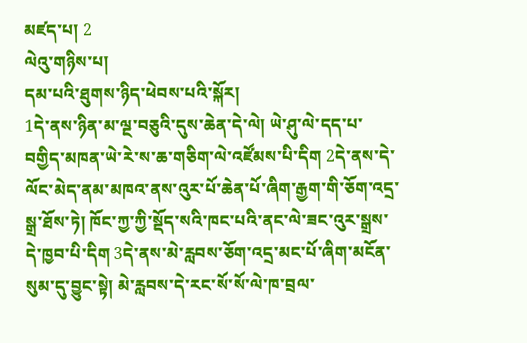མཛད་པ། 2
ལེའུ་གཉིས་པ།
དམ་པའི་ཐུགས་ཉིད་ཕེབས་པའི་སྐོར།
1དེ་ནས་ཉིན་མ་ལྔ་བཅུའི་དུས་ཆེན་དེ་ལེ། ཡེ་ཤུ་ལེ་དད་པ་བགྱིད་མཁན་ཡེ་རེ་ས་ཆ་གཅིག་ལེ་འཛོམས་པི་དིག 2དེ་ནས་དེ་ལོང་མེད་ནམ་མཁའ་ནས་འུར་པོ་ཆེན་པོ་ཞིག་རྒྱག་གི་ཅོག་འདྲ་སྒྲ་ཐོས་ཏེ། ཁོང་ཀྱ་ཀྱི་སྡོད་སའི་ཁང་པའི་ནང་ལེ་ཟང་འུར་སྒྲས་དེ་ཁྱབ་པི་དིག 3དེ་ནས་མེ་རླབས་ཅོག་འདྲ་མང་པོ་ཞིག་མངོན་སུམ་དུ་བྱུང་སྟེ། མེ་རླབས་དེ་རང་སོ་སོ་ལེ་ཁ་བྲལ་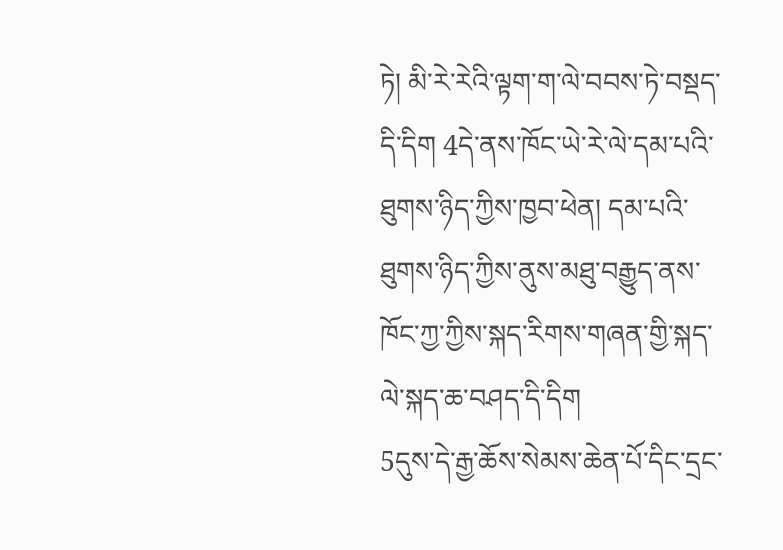ཏེ། མི་རེ་རེའི་ལྟག་ག་ལེ་བབས་ཏེ་བསྡད་དི་དིག 4དེ་ནས་ཁོང་ཡེ་རེ་ལེ་དམ་པའི་ཐུགས་ཉིད་ཀྱིས་ཁྱབ་ཕེན། དམ་པའི་ཐུགས་ཉིད་ཀྱིས་ནུས་མཐུ་བརྒྱུད་ནས་ཁོང་ཀྱ་ཀྱིས་སྐད་རིགས་གཞན་གྱི་སྐད་ལེ་སྐད་ཆ་བཤད་དི་དིག
5དུས་དེ་རྒྱ་ཆོས་སེམས་ཆེན་པོ་དིང་དྲང་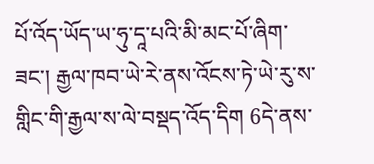པོ་འོད་ཡོད་ཡ་ཧུ་དཱ་པའི་མི་མང་པོ་ཞིག་ཟང་། རྒྱལ་ཁབ་ཡེ་རེ་ནས་འོངས་ཏེ་ཡེ་རུ་ས་གླིང་གི་རྒྱལ་ས་ལེ་བསྡད་འོད་དིག 6དེ་ནས་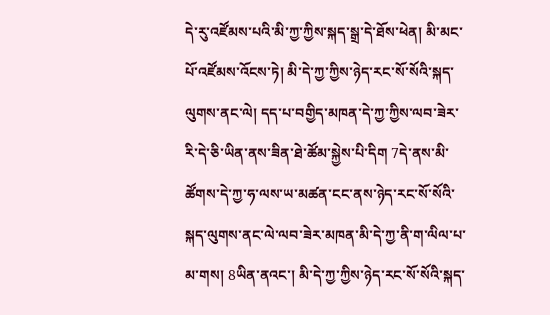དེ་རུ་འཛོམས་པའི་མི་ཀྱ་ཀྱིས་སྐད་སྒྲ་དེ་ཐོས་ཕེན། མི་མང་པོ་འཛོམས་འོངས་ཏེ། མི་དེ་ཀྱ་ཀྱིས་ཉེད་རང་སོ་སོའི་སྐད་ལུགས་ནང་ལེ། དད་པ་བགྱིད་མཁན་དེ་ཀྱ་ཀྱིས་ལབ་ཟེར་རི་དེ་ཅི་ཡིན་ནས་ཟིན་ཐེ་ཚོམ་སྐྱེས་པི་དིག 7དེ་ནས་མི་ཚོགས་དེ་ཀྱ་ཧ་ལས་ཡ་མཚན་ངང་ནས་ཉེད་རང་སོ་སོའི་སྐད་ལུགས་ནང་ལེ་ལབ་ཟེར་མཁན་མི་དེ་ཀྱ་ནི་ག་ལིལ་པ་མ་གས། 8ཡིན་ནའང་། མི་དེ་ཀྱ་ཀྱིས་ཉེད་རང་སོ་སོའི་སྐད་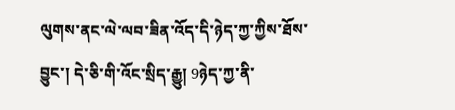ལུགས་ནང་ལེ་ལབ་ཟིན་འོད་དི་ཉེད་ཀྱ་ཀྱིས་ཐོས་བྱུང་། དེ་ཅི་གི་འོང་སྲིད་རྒྱུ། 9ཉེད་ཀྱ་ནི་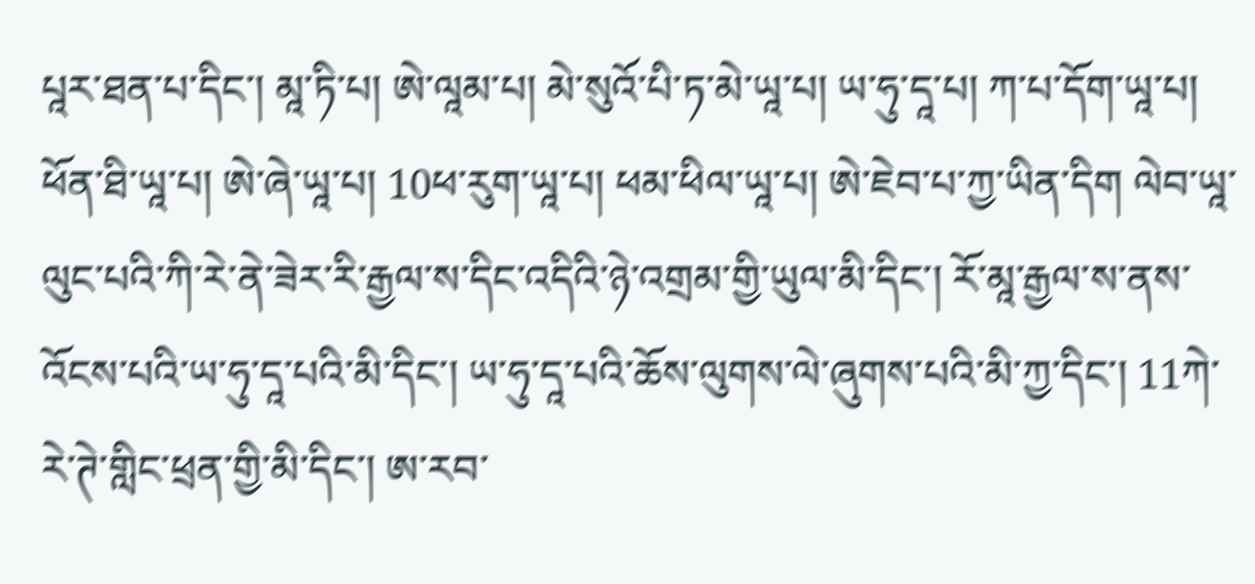པཱར་ཐན་པ་དིང་། མཱ་ཏི་པ། ཨེ་ལཱམ་པ། མེ་སུའོ་པི་ཏ་མེ་ཡཱ་པ། ཡ་ཧུ་དཱ་པ། ཀ་པ་དོག་ཡཱ་པ། ཕོན་ཐི་ཡཱ་པ། ཨེ་ཞེ་ཡཱ་པ། 10ཕ་རུག་ཡཱ་པ། ཕམ་ཕིལ་ཡཱ་པ། ཨེ་ཇེབ་པ་ཀྱ་ཡིན་དིག ལེབ་ཡཱ་ལུང་པའི་ཀི་རེ་ནེ་ཟེར་རི་རྒྱལ་ས་དིང་འདིའི་ཉེ་འགྲམ་གྱི་ཡུལ་མི་དིང་། རོ་མཱ་རྒྱལ་ས་ནས་འོངས་པའི་ཡ་ཧུ་དཱ་པའི་མི་དིང་། ཡ་ཧུ་དཱ་པའི་ཆོས་ལུགས་ལེ་ཞུགས་པའི་མི་ཀྱ་དིང་། 11ཀེ་རེ་ཊེ་གླིང་ཕྲན་གྱི་མི་དིང་། ཨ་རབ་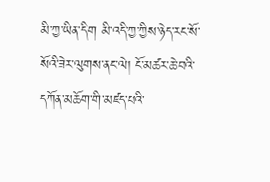མི་ཀྱ་ཡིན་དིག མི་འདི་ཀྱ་ཀྱིས་ཉེད་རང་སོ་སོའི་ཟེར་ལུགས་ནང་ལེ། ངོ་མཚར་ཆེ་བའི་དཀོན་མཆོག་གི་མཛད་པའི་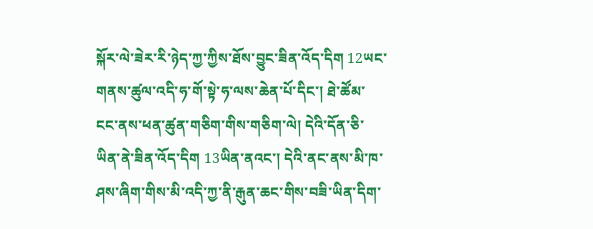སྐོར་ལེ་ཟེར་རི་ཉེད་ཀྱ་ཀྱིས་ཐོས་བྱུང་ཟིན་འོད་དིག 12ཡང་གནས་ཚུལ་འདི་ཧ་གོ་སྟེ་ཧ་ལས་ཆེན་པོ་དིང་། ཐེ་ཚོམ་ངང་ནས་ཕན་ཚུན་གཅིག་གིས་གཅིག་ལེ། དེའི་དོན་ཅི་ཡིན་ནེ་ཟིན་འོད་དིག 13ཡིན་ནའང་། དེའི་ནང་ནས་མི་ཁ་ཤས་ཞིག་གིས་མི་འདི་ཀྱ་ནི་རྒུན་ཆང་གིས་བཟི་ཡིན་དིག་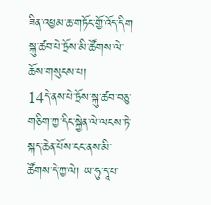ཟིན་འཕྱམ་ཆ་གཏོང་གྱོ་འོད་དིག
སྐུ་ཚབ་པེ་ཏྲོས་མི་ཚོགས་ལེ་ཆོས་གསུངས་པ།
14དེ་ནས་པེ་ཏྲོས་སྐུ་ཚབ་བཅུ་གཅིག་ཀྱ་དིང་སྐྱེན་ལེ་ལངས་ཏེ་སྐད་ཆེན་པོས་ངང་ནས་མི་ཚོགས་དེ་ཀྱ་ལེ། ཡ་ཧུ་དཱ་པ་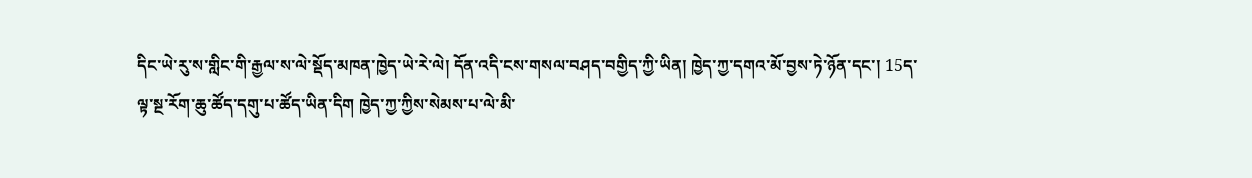དིང་ཡེ་རུ་ས་གླིང་གི་རྒྱལ་ས་ལེ་སྡོད་མཁན་ཁྱེད་ཡེ་རེ་ལེ། དོན་འདི་ངས་གསལ་བཤད་བགྱིད་ཀྱི་ཡིན། ཁྱེད་ཀྱ་དགའ་མོ་བྱས་ཏེ་ཉོན་དང་། 15ད་ལྟ་སྔ་རོག་ཆུ་ཚོད་དགུ་པ་ཚོད་ཡིན་དིག ཁྱེད་ཀྱ་ཀྱིས་སེམས་པ་ལེ་མི་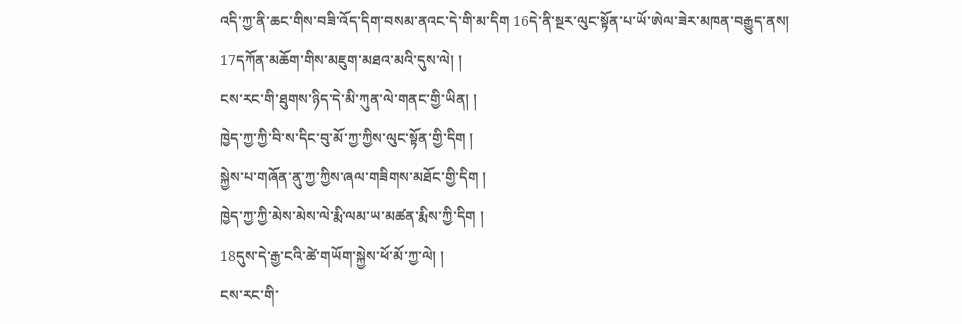འདི་ཀྱ་ནི་ཆང་གིས་བཟི་འོད་དིག་བསམ་ནའང་དེ་གི་མ་དིག 16དེ་ནི་སྔར་ལུང་སྟོན་པ་ཡོ་ཨེལ་ཟེར་མཁན་བརྒྱུད་ནས།
17དཀོན་མཆོག་གིས་མཇུག་མཐའ་མའི་དུས་ལེ། །
ངས་རང་གི་ཐུགས་ཉིད་དེ་མི་ཀུན་ལེ་གནང་གྱི་ཡིན། །
ཁྱེད་ཀྱ་ཀྱི་བི་ས་དིང་བུ་མོ་ཀྱ་ཀྱིས་ལུང་སྟོན་གྱི་དིག །
སྐྱེས་པ་གཞོན་ནུ་ཀྱ་ཀྱིས་ཞལ་གཟིགས་མཐོང་གྱི་དིག །
ཁྱེད་ཀྱ་ཀྱི་མེས་མེས་ལེ་རྨི་ལམ་ཡ་མཚན་རྨིས་ཀྱི་དིག །
18དུས་དེ་རྒྱ་ངའི་ཚེ་གཡོག་སྐྱེས་ཕོ་མོ་ཀྱ་ལེ། །
ངས་རང་གི་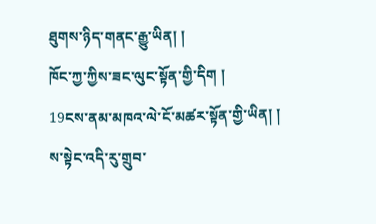ཐུགས་ཉིད་གནང་རྒྱུ་ཡིན། །
ཁོང་ཀྱ་ཀྱིས་ཟང་ལུང་སྟོན་གྱི་དིག །
19ངས་ནམ་མཁའ་ལེ་ངོ་མཚར་སྟོན་གྱི་ཡིན། །
ས་སྟེང་འདི་རུ་གྲུབ་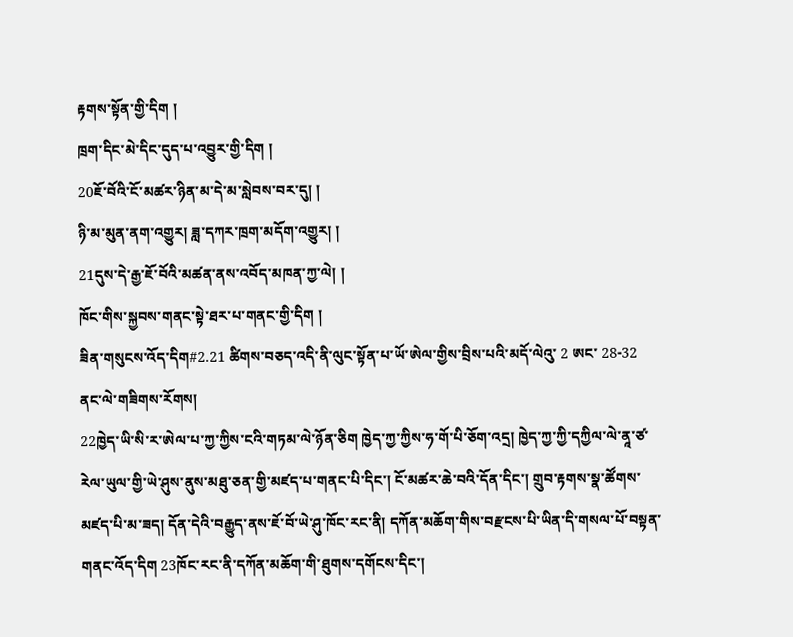རྟགས་སྟོན་གྱི་དིག །
ཁྲག་དིང་མེ་དིང་དུད་པ་འབྱུར་གྱི་དིག །
20ཇོ་བོའི་ངོ་མཚར་ཉིན་མ་དེ་མ་སླེབས་བར་དུ། །
ཉི་མ་མུན་ནག་འགྱུར། ཟླ་དཀར་ཁྲག་མདོག་འགྱུར། །
21དུས་དེ་རྒྱ་ཇོ་བོའི་མཚན་ནས་འབོད་མཁན་ཀྱ་ལེ། །
ཁོང་གིས་སྐྱབས་གནང་སྟེ་ཐར་པ་གནང་གྱི་དིག །
ཟིན་གསུངས་འོད་དིག#2.21 ཚིགས་བཅད་འདི་ནི་ལུང་སྟོན་པ་ཡོ་ཨེལ་གྱིས་བྲིས་པའི་མདོ་ལེའུ་ 2 ཨང་ 28-32 ནང་ལེ་གཟིགས་རོགས།
22ཁྱེད་ཡི་སི་ར་ཨེལ་པ་ཀྱ་ཀྱིས་ངའི་གཏམ་ལེ་ཉོན་ཅིག ཁྱེད་ཀྱ་ཀྱིས་ཧ་གོ་པི་ཅོག་འདྲ། ཁྱེད་ཀྱ་ཀྱི་དཀྱིལ་ལེ་ནཱ་ཙ་རེལ་ཡུལ་གྱི་ཡེ་ཤུས་ནུས་མཐུ་ཅན་གྱི་མཛད་པ་གནང་པི་དིང་། ངོ་མཚར་ཆེ་བའི་དོན་དིང་། གྲུབ་རྟགས་སྣ་ཚོགས་མཛད་པི་མ་ཟད། དོན་དེའི་བརྒྱུད་ནས་ཇོ་བོ་ཡེ་ཤུ་ཁོང་རང་ནི། དཀོན་མཆོག་གིས་བརྫངས་པི་ཡིན་དི་གསལ་པོ་བསྟན་གནང་འོད་དིག 23ཁོང་རང་ནི་དཀོན་མཆོག་གི་ཐུགས་དགོངས་དིང་།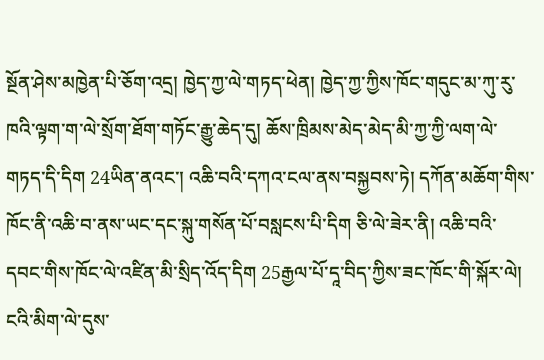སྔོན་ཤེས་མཁྱེན་པི་ཅོག་འདྲ། ཁྱེད་ཀྱ་ལེ་གཏད་ཕེན། ཁྱེད་ཀྱ་ཀྱིས་ཁོང་གདུང་མ་ཀུ་རུ་ཁའི་ལྟག་ག་ལེ་སྲོག་ཐོག་གཏོང་རྒྱུ་ཆེད་དུ། ཆོས་ཁྲིམས་མེད་མེད་མི་ཀྱ་ཀྱི་ལག་ལེ་གཏད་དི་དིག 24ཡིན་ནའང་། འཆི་བའི་དཀའ་ངལ་ནས་བསྐྱབས་ཏེ། དཀོན་མཆོག་གིས་ཁོང་ནི་འཆི་བ་ནས་ཡང་དང་སྐུ་གསོན་པོ་བསླངས་པི་དིག ཅི་ལེ་ཟེར་ནི། འཆི་བའི་དབང་གིས་ཁོང་ལེ་འཛིན་མི་སྲིད་འོད་དིག 25རྒྱལ་པོ་དཱ་བིད་ཀྱིས་ཟང་ཁོང་གི་སྐོར་ལེ།
ངའི་མིག་ལེ་དུས་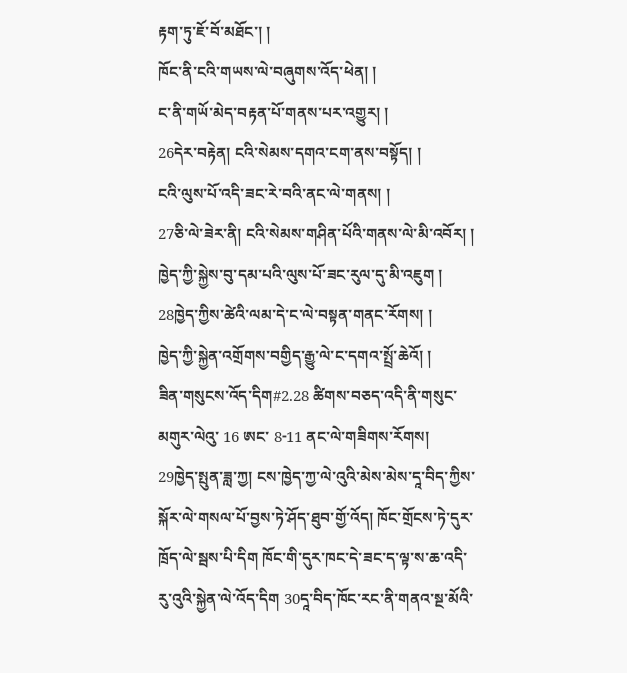རྟག་ཏུ་ཇོ་བོ་མཐོང་། །
ཁོང་ནི་ངའི་གཡས་ལེ་བཞུགས་འོད་ཕེན། །
ང་ནི་གཡོ་མེད་བརྟན་པོ་གནས་པར་འགྱུར། །
26དེར་བརྟེན། ངའི་སེམས་དགའ་ངག་ནས་བསྟོད། །
ངའི་ལུས་པོ་འདི་ཟང་རེ་བའི་ནང་ལེ་གནས། །
27ཅི་ལེ་ཟེར་ནི། ངའི་སེམས་གཤིན་པོའི་གནས་ལེ་མི་འབོར། །
ཁྱེད་ཀྱི་སྐྱེས་བུ་དམ་པའི་ལུས་པོ་ཟང་རུལ་དུ་མི་འཇུག །
28ཁྱེད་ཀྱིས་ཚེའི་ལམ་དེ་ང་ལེ་བསྟན་གནང་རོགས། །
ཁྱེད་ཀྱི་སྐྱེན་འགྲོགས་བགྱིད་རྒྱུ་ལེ་ང་དགའ་སྤྲོ་ཆེའོ། །
ཟིན་གསུངས་འོད་དིག#2.28 ཚིགས་བཅད་འདི་ནི་གསུང་མགུར་ལེའུ་ 16 ཨང་ 8-11 ནང་ལེ་གཟིགས་རོགས།
29ཁྱེད་སྤུན་ཟླ་ཀྱ། ངས་ཁྱེད་ཀྱ་ལེ་འུའི་མེས་མེས་དཱ་བིད་ཀྱིས་སྐོར་ལེ་གསལ་པོ་བྱས་ཏེ་ཤོད་ཐུབ་གྱོ་འོད། ཁོང་གྲོངས་ཏེ་དུར་ཁྲོད་ལེ་སྦས་པི་དིག ཁོང་གི་དུར་ཁང་དེ་ཟང་ད་ལྟ་ས་ཆ་འདི་རུ་འུའི་སྐྱེན་ལེ་འོད་དིག 30དཱ་བིད་ཁོང་རང་ནི་གནའ་སྔ་མོའི་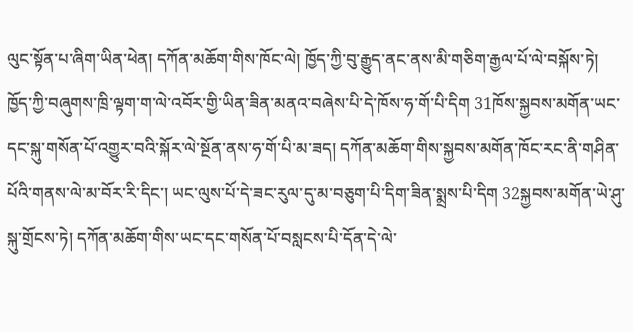ལུང་སྟོན་པ་ཞིག་ཡིན་ཕེན། དཀོན་མཆོག་གིས་ཁོང་ལེ། ཁྱོད་ཀྱི་བུ་རྒྱུད་ནང་ནས་མི་གཅིག་རྒྱལ་པོ་ལེ་བསྐོས་ཏེ། ཁྱོད་ཀྱི་བཞུགས་ཁྲི་ལྟག་ག་ལེ་འབོར་གྱི་ཡིན་ཟིན་མནའ་བཞེས་པི་དེ་ཁོས་ཧ་གོ་པི་དིག 31ཁོས་སྐྱབས་མགོན་ཡང་དང་སྐུ་གསོན་པོ་འགྱུར་བའི་སྐོར་ལེ་སྔོན་ནས་ཧ་གོ་པི་མ་ཟད། དཀོན་མཆོག་གིས་སྐྱབས་མགོན་ཁོང་རང་ནི་གཤིན་པོའི་གནས་ལེ་མ་བོར་རི་དིང་། ཡང་ལུས་པོ་དེ་ཟང་རུལ་དུ་མ་བཅུག་པི་དིག་ཟིན་སྨྲས་པི་དིག 32སྐྱབས་མགོན་ཡེ་ཤུ་སྐུ་གྲོངས་ཏེ། དཀོན་མཆོག་གིས་ཡང་དང་གསོན་པོ་བསླངས་པི་དོན་དེ་ལེ་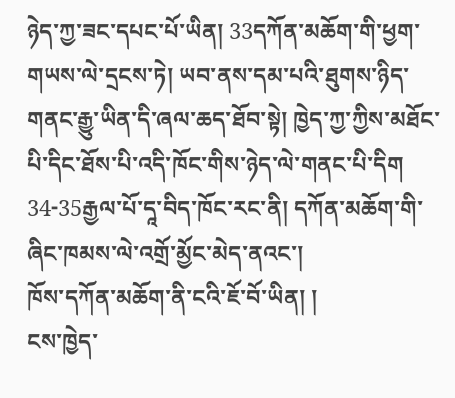ཉེད་ཀྱ་ཟང་དཔང་པོ་ཡིན། 33དཀོན་མཆོག་གི་ཕྱག་གཡས་ལེ་དྲངས་ཏེ། ཡབ་ནས་དམ་པའི་ཐུགས་ཉིད་གནང་རྒྱུ་ཡིན་དི་ཞལ་ཆད་ཐོབ་སྟེ། ཁྱེད་ཀྱ་ཀྱིས་མཐོང་པི་དིང་ཐོས་པི་འདི་ཁོང་གིས་ཉེད་ལེ་གནང་པི་དིག 34-35རྒྱལ་པོ་དཱ་བིད་ཁོང་རང་ནི། དཀོན་མཆོག་གི་ཞིང་ཁམས་ལེ་འགྲོ་མྱོང་མེད་ནའང་།
ཁོས་དཀོན་མཆོག་ནི་ངའི་ཇོ་བོ་ཡིན། །
ངས་ཁྱེད་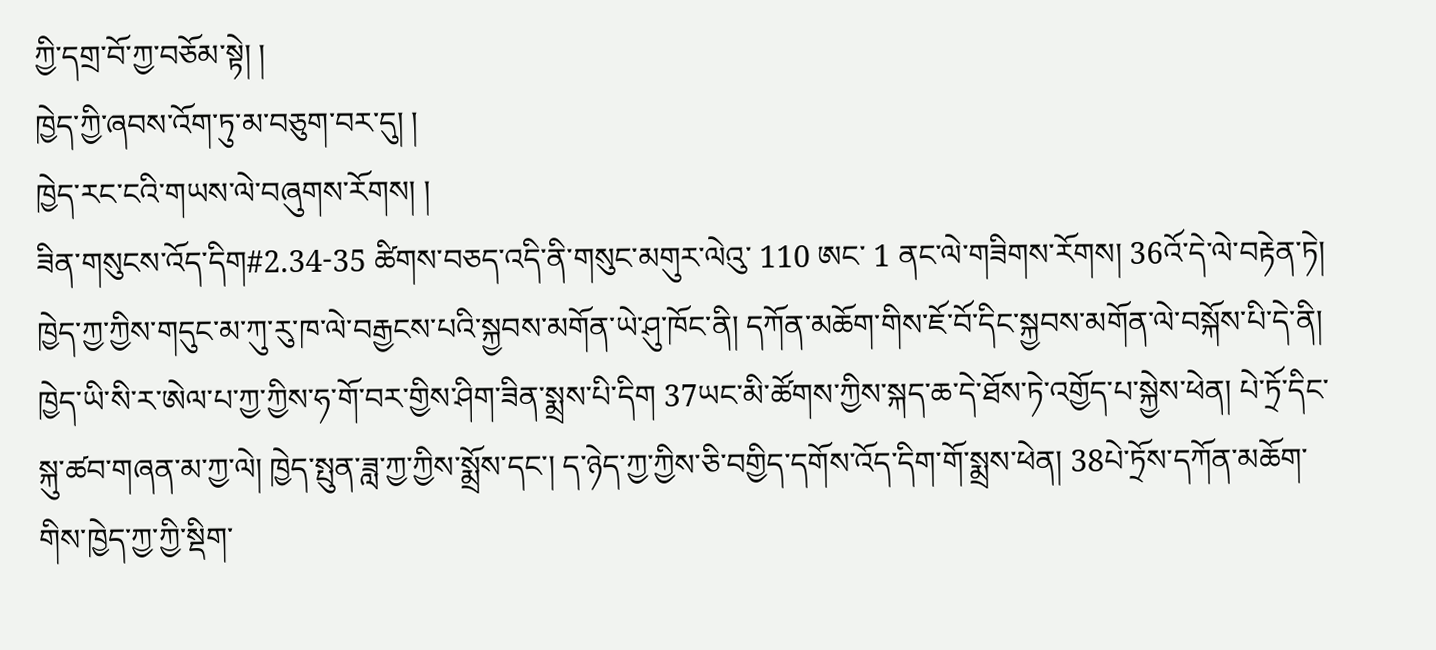ཀྱི་དགྲ་བོ་ཀྱ་བཅོམ་སྟེ། །
ཁྱེད་ཀྱི་ཞབས་འོག་ཏུ་མ་བཅུག་བར་དུ། །
ཁྱེད་རང་ངའི་གཡས་ལེ་བཞུགས་རོགས། །
ཟིན་གསུངས་འོད་དིག#2.34-35 ཚིགས་བཅད་འདི་ནི་གསུང་མགུར་ལེའུ་ 110 ཨང་ 1 ནང་ལེ་གཟིགས་རོགས། 36འོ་དེ་ལེ་བརྟེན་ཏེ། ཁྱེད་ཀྱ་ཀྱིས་གདུང་མ་ཀུ་རུ་ཁ་ལེ་བརྒྱངས་པའི་སྐྱབས་མགོན་ཡེ་ཤུ་ཁོང་ནི། དཀོན་མཆོག་གིས་ཇོ་བོ་དིང་སྐྱབས་མགོན་ལེ་བསྐོས་པི་དེ་ནི། ཁྱེད་ཡི་སི་ར་ཨེལ་པ་ཀྱ་ཀྱིས་ཧ་གོ་བར་གྱིས་ཤིག་ཟིན་སྨྲས་པི་དིག 37ཡང་མི་ཚོགས་ཀྱིས་སྐད་ཆ་དེ་ཐོས་ཏེ་འགྱོད་པ་སྐྱེས་ཕེན། པེ་ཏྲོ་དིང་སྐུ་ཚབ་གཞན་མ་ཀྱ་ལེ། ཁྱེད་སྤུན་ཟླ་ཀྱ་ཀྱིས་སྨྲོས་དང་། ད་ཉེད་ཀྱ་ཀྱིས་ཅི་བགྱིད་དགོས་འོད་དིག་གོ་སྨྲས་ཕེན། 38པེ་ཏྲོས་དཀོན་མཆོག་གིས་ཁྱེད་ཀྱ་ཀྱི་སྡིག་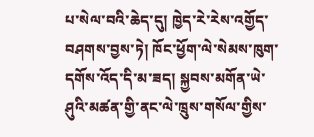པ་སེལ་བའི་ཆེད་དུ། ཁྱེད་རེ་རེས་འགྱོད་བཤགས་བྱས་ཏེ། ཁོང་ཕྱོག་ལེ་སེམས་ཁུག་དགོས་འོད་དི་མ་ཟད། སྐྱབས་མགོན་ཡེ་ཤུའི་མཚན་གྱི་ནང་ལེ་ཁྲུས་གསོལ་གྱིས་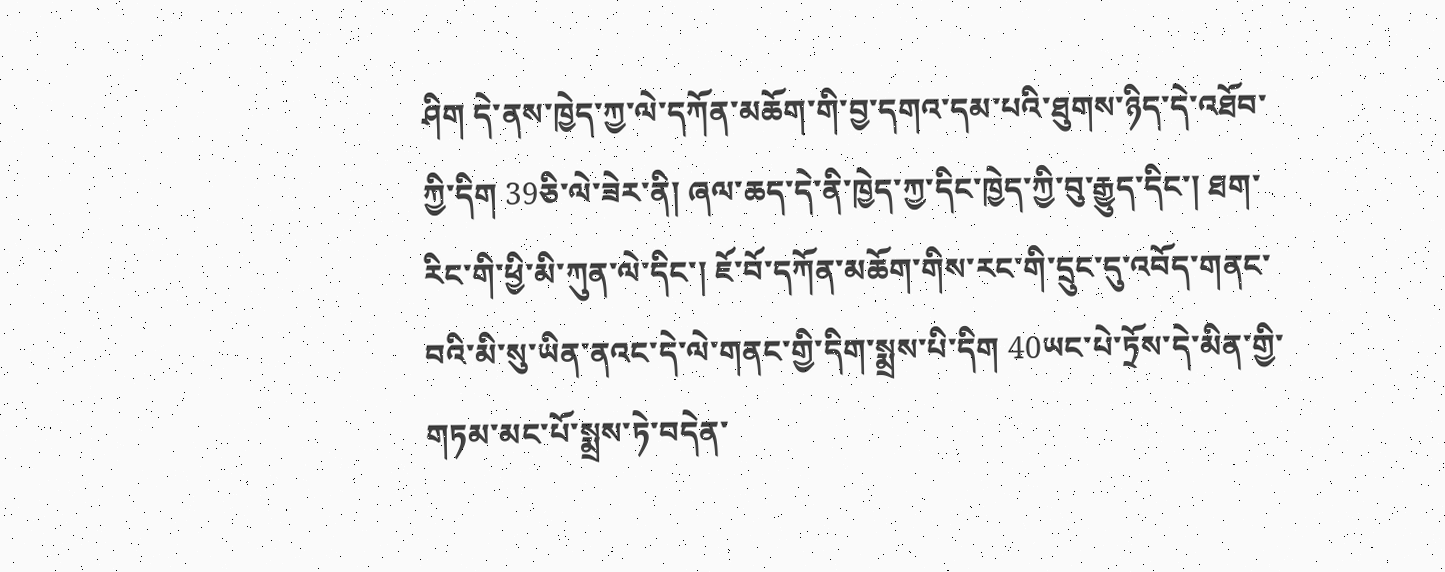ཤིག དེ་ནས་ཁྱེད་ཀྱ་ལེ་དཀོན་མཆོག་གི་བྱ་དགའ་དམ་པའི་ཐུགས་ཉིད་དེ་འཐོབ་ཀྱི་དིག 39ཅི་ལེ་ཟེར་ནི། ཞལ་ཆད་དེ་ནི་ཁྱེད་ཀྱ་དིང་ཁྱེད་ཀྱི་བུ་རྒྱུད་དིང་། ཐག་རིང་གི་ཕྱི་མི་ཀུན་ལེ་དིང་། ཇོ་བོ་དཀོན་མཆོག་གིས་རང་གི་དྲུང་དུ་འབོད་གནང་བའི་མི་སུ་ཡིན་ནའང་དེ་ལེ་གནང་གྱི་དིག་སྨྲས་པི་དིག 40ཡང་པེ་ཏྲོས་དེ་མིན་གྱི་གཏམ་མང་པོ་སྨྲས་ཏེ་བདེན་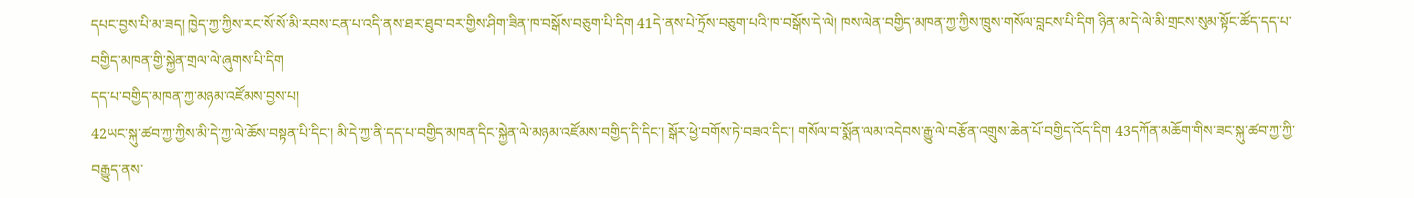དཔང་བྱས་པི་མ་ཟད། ཁྱེད་ཀྱ་ཀྱིས་རང་སོ་སོ་མི་རབས་ངན་པ་འདི་ནས་ཐར་ཐུབ་བར་གྱིས་ཤིག་ཟིན་ཁ་བསྒོས་བཅུག་པི་དིག 41དེ་ནས་པེ་ཏྲོས་བཅུག་པའི་ཁ་བསྒོས་དེ་ལེ། ཁས་ལེན་བགྱིད་མཁན་ཀྱ་ཀྱིས་ཁྲུས་གསོལ་བླངས་པི་དིག ཉིན་མ་དེ་ལེ་མི་གྲངས་སུམ་སྟོང་ཚོད་དད་པ་བགྱིད་མཁན་གྱི་སྐྱེན་གྲལ་ལེ་ཞུགས་པི་དིག
དད་པ་བགྱིད་མཁན་ཀྱ་མཉམ་འཛོམས་བྱས་པ།
42ཡང་སྐུ་ཚབ་ཀྱ་ཀྱིས་མི་དེ་ཀྱ་ལེ་ཆོས་བསྟན་པི་དིང་། མི་དེ་ཀྱ་ནི་དད་པ་བགྱིད་མཁན་དིང་སྐྱེན་ལེ་མཉམ་འཛོམས་བགྱིད་དི་དིང་། སྒོར་ཕྱེ་བགོས་ཏེ་བཟའ་དིང་། གསོལ་བ་སྨོན་ལམ་འདེབས་རྒྱུ་ལེ་བརྩོན་འགྲུས་ཆེན་པོ་བགྱིད་འོད་དིག 43དཀོན་མཆོག་གིས་ཟང་སྐུ་ཚབ་ཀྱ་ཀྱི་བརྒྱུད་ནས་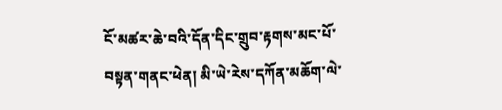ངོ་མཚར་ཆེ་བའི་དོན་དིང་གྲུབ་རྟགས་མང་པོ་བསྟན་གནང་ཕེན། མི་ཡེ་རེས་དཀོན་མཆོག་ལེ་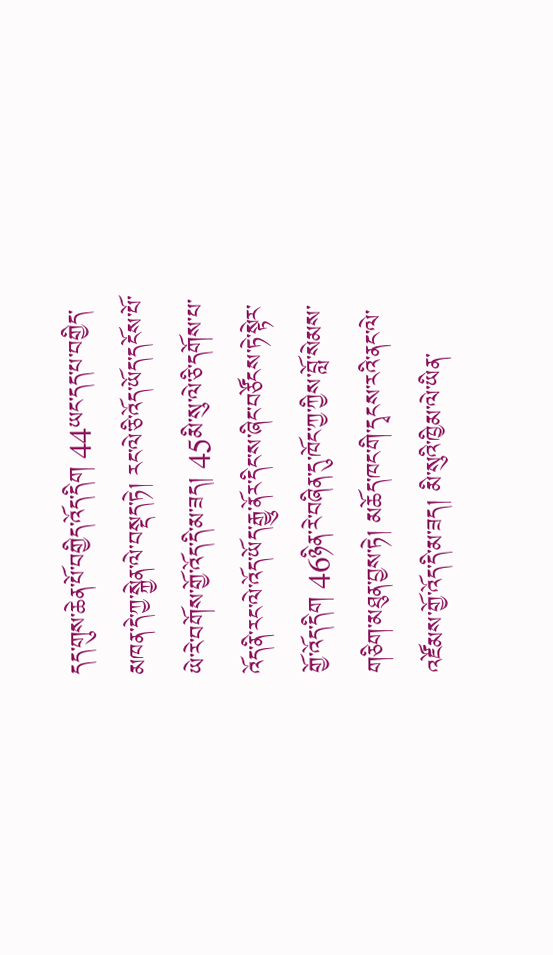དད་གུས་ཆེན་པོ་བགྱིད་འོད་དིག 44ཡང་དད་པ་བགྱིད་མཁན་དེ་ཀྱ་སྐྱེན་ལེ་བསྡད་ཏེ། རང་ལེ་ཅི་འོད་ཡོད་དངོས་པོ་ཡེ་རེ་བགོས་གྱོ་འོད་དི་མ་ཟད། 45མི་སུ་ལེ་ཅི་དགོས་པ་འོད་ནི་རང་ལེ་འོད་ཡོད་རྒྱུ་ནོར་དིང་ས་ཞིང་བཙོངས་ཏེ་སྟེར་གྱོ་འོད་དིག 46ཉིན་རེ་བཞིན་དུ་ཁོང་ཀྱ་ཀྱིས་བློ་སེམས་གཅིག་མཐུན་བྱས་ཏེ། མཆོད་ཁང་གི་དྭངས་རའི་ནང་ལེ་འཛོམས་གྱོ་འོད་དི་མ་ཟད། མི་སུའི་ཁྱིམ་ལེ་ཡིན་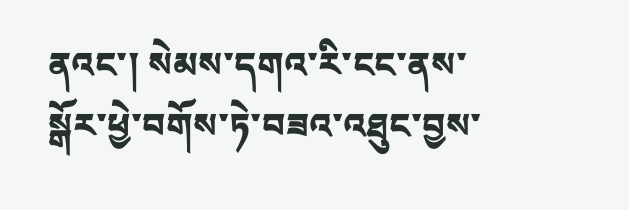ནའང་། སེམས་དགའ་རི་ངང་ནས་སྒོར་ཕྱེ་བགོས་ཏེ་བཟའ་འཐུང་བྱས་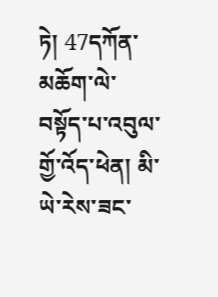ཏེ། 47དཀོན་མཆོག་ལེ་བསྟོད་པ་འབུལ་གྱོ་འོད་ཕེན། མི་ཡེ་རེས་ཟང་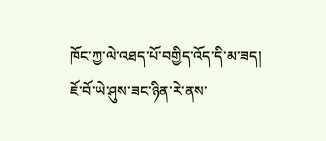ཁོང་ཀྱ་ལེ་འཐད་པོ་བགྱིད་འོད་དི་མ་ཟད། ཇོ་བོ་ཡེ་ཤུས་ཟང་ཉིན་རེ་ནས་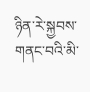ཉིན་རེ་སྐྱབས་གནང་བའི་མི་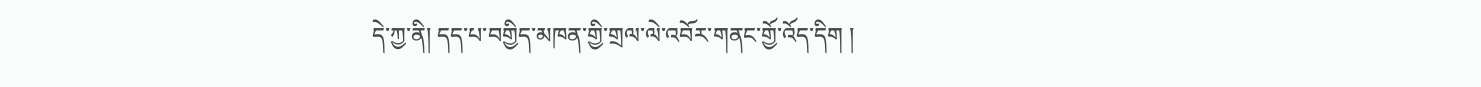དེ་ཀྱ་ནི། དད་པ་བགྱིད་མཁན་གྱི་གྲལ་ལེ་འབོར་གནང་གྱོ་འོད་དིག །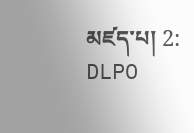མཛད་པ། 2: DLPO